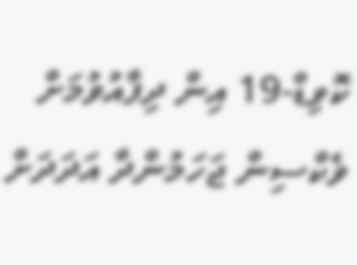ކޮވިޑް-19 އިން ދިފާއުވުމަށް ވެކްސިން ޖަހަމުންދާ އަދަދަށް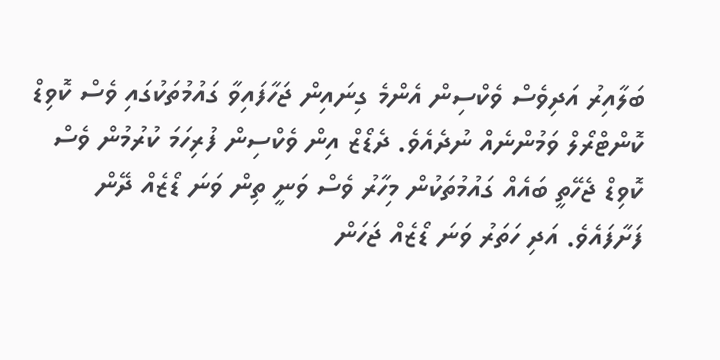ބަލާއިރު އަދިވެސް ވެކްސިން އެންމެ ގިނައިން ޖަހާފައިވާ ގައުމުތަކުގައި ވެސް ކޮވިޑް ކޮންޓްރޯލް ވަމުންނެއް ނުދެއެވެ. ދެޑޯޒް އިން ވެކްސިން ފުރިހަމަ ކުރުމުން ވެސް ކޮވިޑް ޖެހޭތީ ބައެއް ގައުމުތަކުން މިހާރު ވެސް ވަނީ ތިން ވަނަ ޑޯޒެއް ދޭން ފަށާފައެވެ. އަދި ހަތަރު ވަނަ ޑޯޒެއް ޖަހަން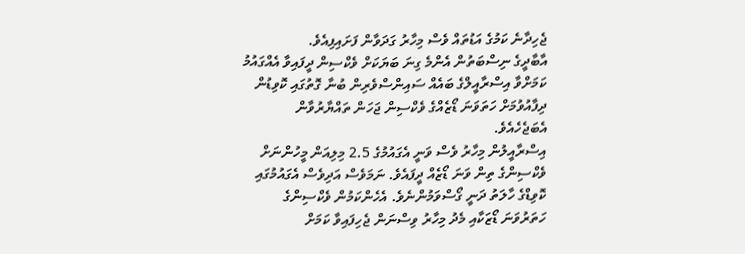ޖެހިދާނެ ކަމުގެ އަޑުތައް ވެސް މިހާރު ގަދަވާން ފަށައިފިއެވެ.
އާބާދީގެ ނިސްބަތުން އެންމެ ގިނަ ބަޔަކަށް ވެކްސިން ދީފައިވާ އެއްގައުމު ކަމަށްވާ އިސްރާއީލްގެ ބައެއް ސައިންސްވެރިން ބުނާ ގޮތުގައި ކޮވިޑުން ދިފާއުވުމަށް ހަތަވަނަ ޑޯޒެއްގެ ވެކްސިން ޖަހަން ތައްޔާރުވާން އެބަޖެހެއެވެ.
އިސްރާއީލުން މިހާރު ވެސް ވަނީ އެގައުމުގެ 2.5 މިލިއަން މީހުންނަށް ވެކްސިންގެ ތިން ވަނަ ޑޯޒެއް ދީފައެވެ. ނަމަވެސް އަދިވެސް އެގައުމުގައި ކޮވިޑްގެ ހާލަތު ދަނީ ގޯސްވަމުންނެވެ. އެހެންކަމުން ވެކްސިންގެ ހަތަރުވަނަ ޑޯޒަކާއި މެދު މިހާރު ވިސްނަން ޖެހިފައިވާ ކަމަށް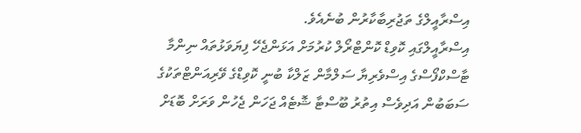އިސްރާއީލްގެ ތަޖުރިބާކާރުން ބުނެއެވެ.
އިސްރާއީލްގައި ކޮވިޑް ކޮންޓްރޯލް ކުރުމަށް އަޅަންޖެހޭ ފިޔަވަޅުތައް ނިންމާ ޓާސްކްފޯސްގެ އިސްވެރިޔާ ސަލްމާން ޒަލްކާ ބުނީ ކޮވިޑްގެ ވޭރިއަންޓްތަކުގެ ސަބަބުން އަދިވެސް އިތުރު ބޫސްޓާ ޝޮޓެއް ޖަހަން ޖެހުން ވަރަށް ބޮޑަށް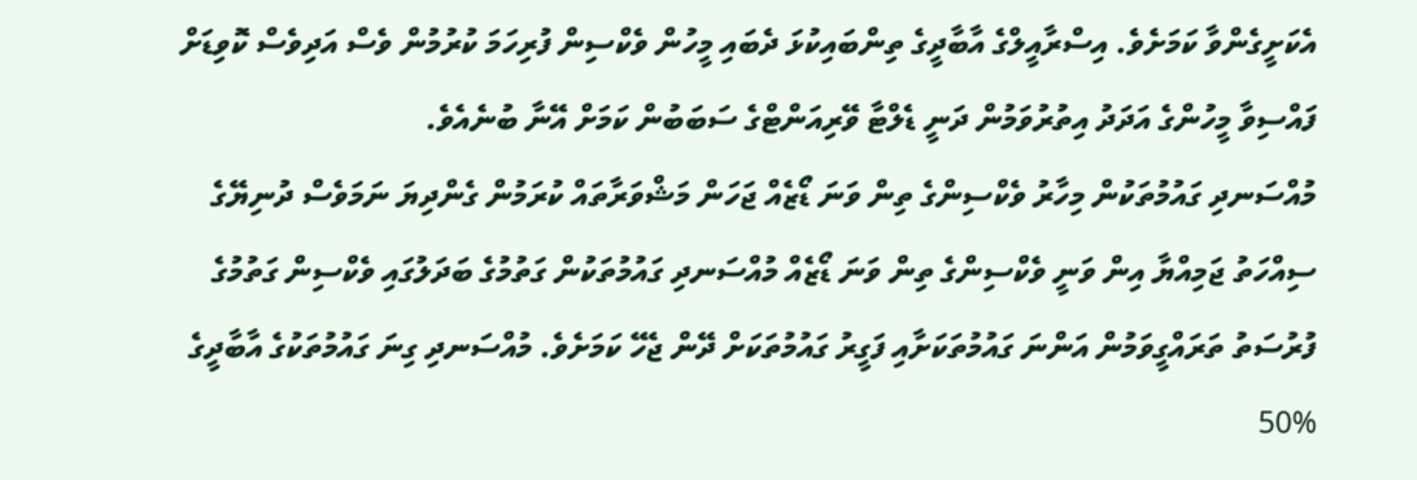އެކަށީގެންވާ ކަމަށެވެ. އިސްރާއީލްގެ އާބާދީގެ ތިންބައިކުޅަ ދެބައި މީހުން ވެކްސިން ފުރިހަމަ ކުރުމުން ވެސް އަދިވެސް ކޮވިޑަށް ފައްސިވާ މީހުންގެ އަދަދު އިތުރުވަމުން ދަނީ ޑެލްޓާ ވޭރިއަންޓްގެ ސަބަބުން ކަމަށް އޭނާ ބުނެއެވެ.
މުއްސަނދި ގައުމުތަކުން މިހާރު ވެކްސިންގެ ތިން ވަނަ ޑޯޒެއް ޖަހަން މަޝްވަރާތައް ކުރަމުން ގެންދިޔަ ނަމަވެސް ދުނިޔޭގެ ސިއްހަތު ޖަމިއްޔާ އިން ވަނީ ވެކްސިންގެ ތިން ވަނަ ޑޯޒެއް މުއްސަނދި ގައުމުތަކުން ގަތުމުގެ ބަދަލުގައި ވެކްސިން ގަތުމުގެ ފުރުސަތު ތަރައްގީވަމުން އަންނަ ގައުމުތަކަށާއި ފަގީރު ގައުމުތަކަށް ދޭން ޖެހޭ ކަމަށެވެ. މުއްސަނދި ގިނަ ގައުމުތަކުގެ އާބާދީގެ %50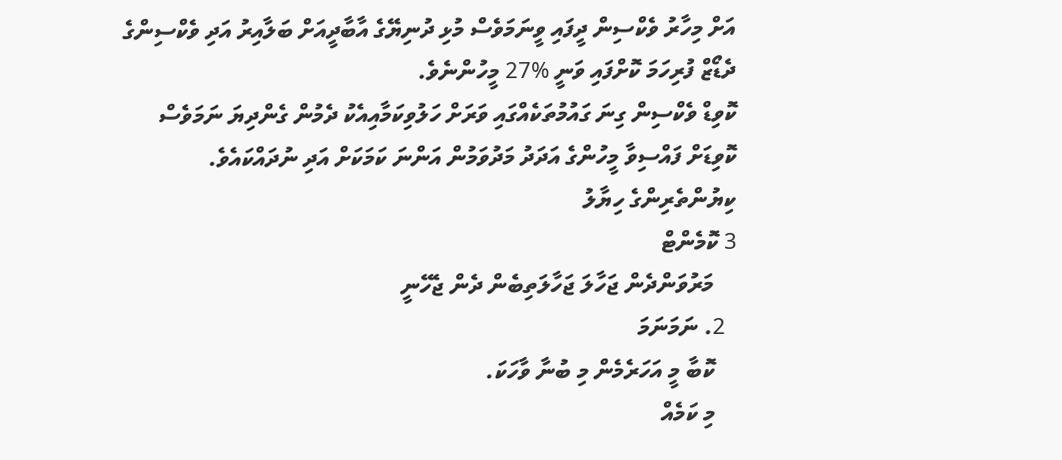އަށް މިހާރު ވެކްސިން ދީފައި ވީނަމަވެސް މުޅި ދުނިޔޭގެ އާބާދީއަށް ބަލާއިރު އަދި ވެކްސިންގެ ދެޑޯޒް ފުރިހަމަ ކޮށްފައި ވަނީ %27 މީހުންނެވެ.
ކޮވިޑް ވެކްސިން ގިނަ ގައުމުތަކެއްގައި ވަރަށް ހަލުވިކަމާއިއެކު ދެމުން ގެންދިޔަ ނަމަވެސް ކޮވިޑަށް ފައްސިވާ މީހުންގެ އަދަދު މަދުވަމުން އަންނަ ކަމަކަށް އަދި ނުދައްކައެވެ.
ކިޔުންތެރިންގެ ހިޔާލު
3 ކޮމެންޓް
    މަރުވަންދެން ޖަހާލަ ޖަހާލަތިބެން ދެން ޖެހޭނީ
  2. ނަމަނަމަ
    ކޮބާ މީ އަހަރެމެން މި ބުނާ ވާހަކަ.
    މި ކަމެއް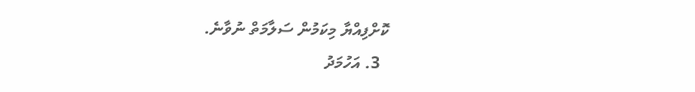ކޮށްފިއްޔާ މިކަމުން ސަލާމަތް ނުވާނެ.
  3. އަހުމަދު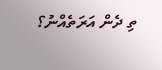ތި ދެން އަރަތެއްނު؟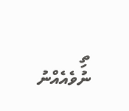ތި ނުވެއެއްނު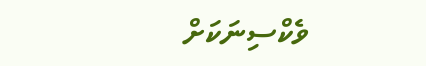ވެކްސިނަކަށް